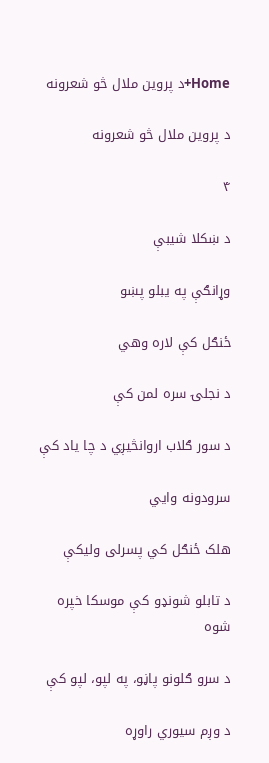Home+د پروین ملال څو شعرونه

د پروین ملال څو شعرونه

۴

د ښکلا شیبې

وړانګې په یبلو پښو

ځنګل کې لاره وهي

د نجلۍ سره لمن کې

د سور ګلاب اروانڅیږي د چا یاد کې

سرودونه وايي

هلک ځنګل کي پسرلی ولیکې

د تابلو شونډو کې موسکا خپره شوه

د سرو ګلونو پاڼو، په لپو، لپو کې

د وږم سیوري راوړه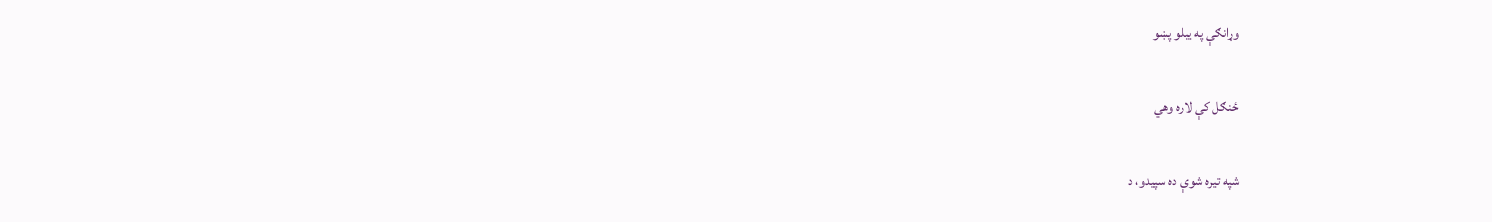وړانګې په یبلو پښو

ځنګل کې لاره وهي

شپه تیره شوې ده سپیدو، د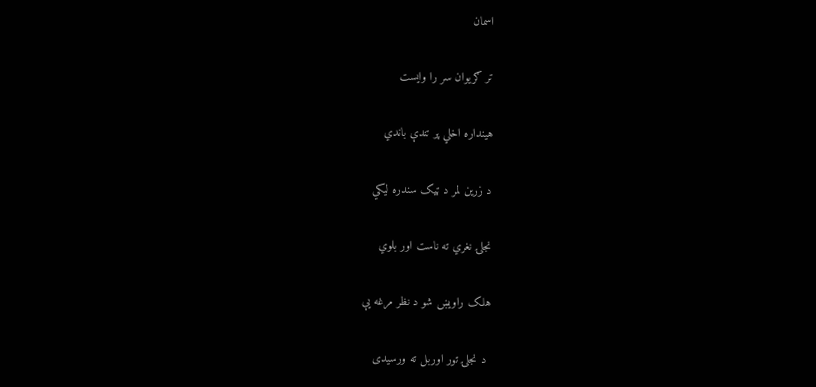اسمان

تر ګریوان سر را وایست

هینداره اخلي پر تندې باندي

د زرین لمر د ټیک سندره لیکي

نجلۍ نغري ته ناست اور بلوي

هلک راویښ شو د نظر مرغه یې

 د نجلۍ تور اوربل ته ورسیدی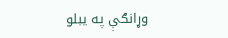وړانګې په یبلو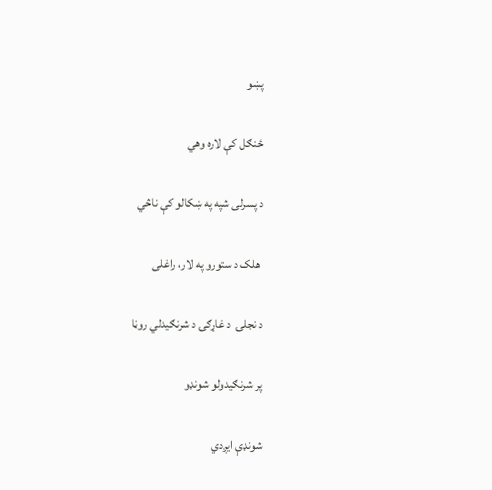پښو

ځنګل کې لاره وهي

د پسرلی شپه په ښکالو کې ناڅي

 هلک د ستورو په لار، راغلی

د نجلۍ  د غاړګۍ د شرنګیدلي روڼا

پر شرنګیدولو شونډو

شونډې ایږدي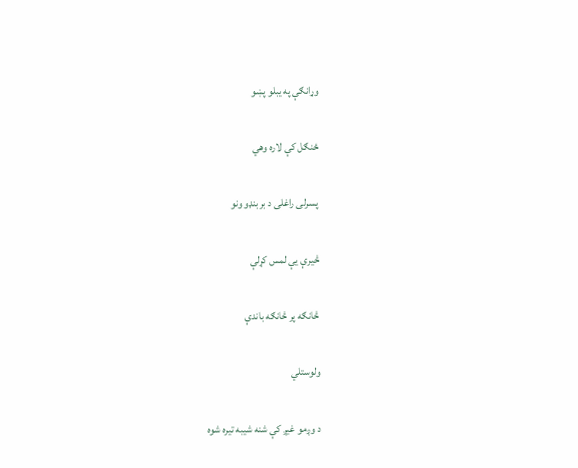وړانګې په یبلو پښو

ځنګل کې لاره وهي

پسرلی راغلی د بربنډو ونو

څیرې یې لمس کړلې

څانګه پر څانګه باندې

ولوستلي

د وږمو غیږ کې شنه شیبه تیره شوه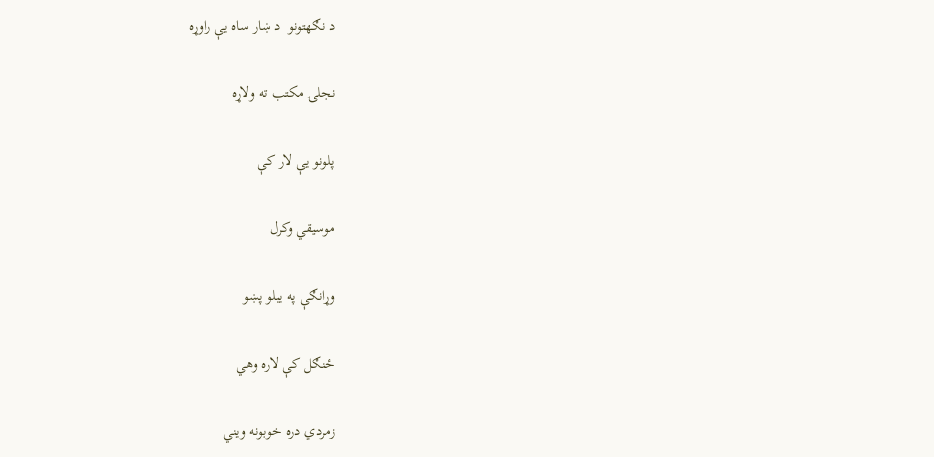د نګهتونو  د ښار ساه یې راوړه

نجلۍ مکتب ته ولاړه

پلونو یې لار کې

موسیقي وکرل

وړانګې په یبلو پښو

ځنګل کې لاره وهي

زمردي دره خوبونه ویني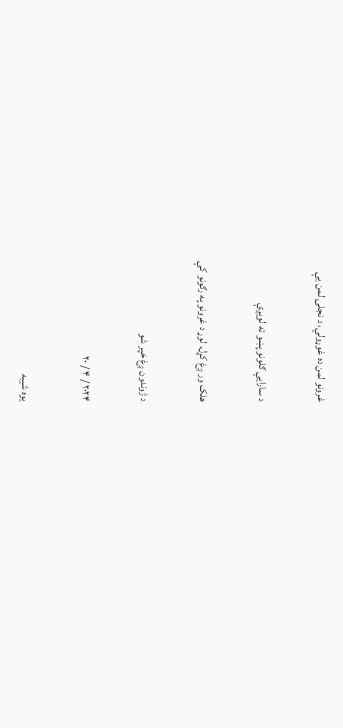غرونو لمن ده غوړولي، د نجلۍ لمن یې

د سارايي ګلونو پښو ته لویږې

هلک ور ږغ کړل، لوړ د غرونو په رګونو کې

د ژوندون ږغ خپر شو

۲۰۲۴ / ۴ / ۲۰

یوه شیبه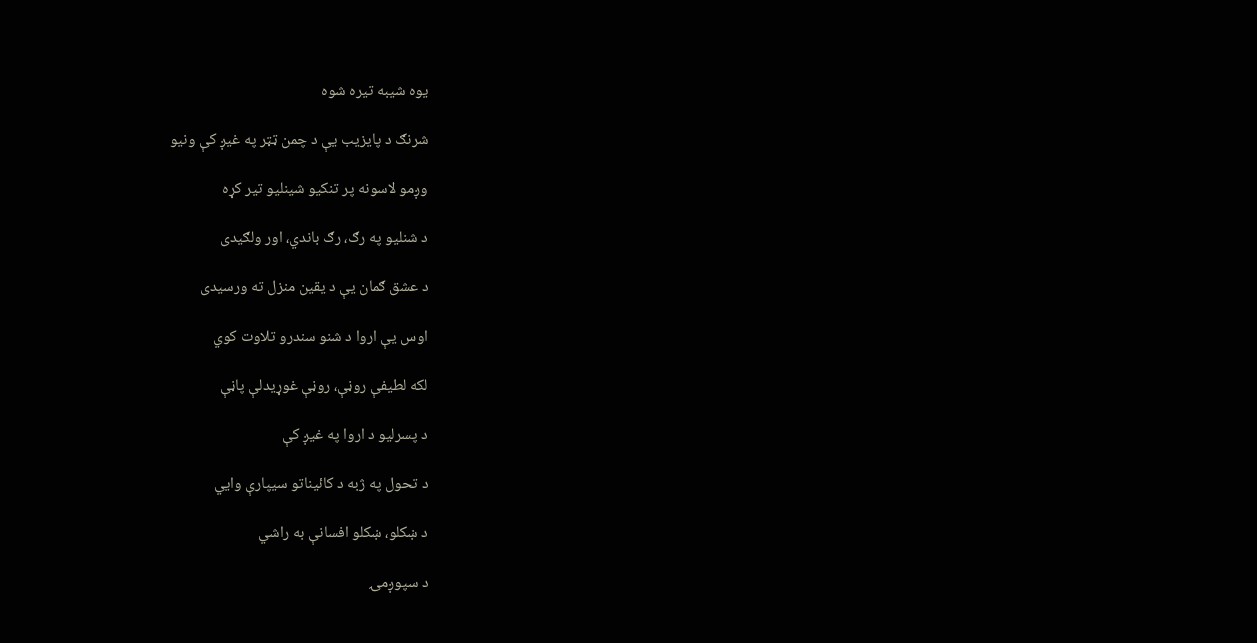یوه شیبه تیره شوه

شرنګ د پایزیب یې د چمن ټټر په غیږ کې ونیو

وږمو لاسونه پر تنکیو شینلیو تیر کړه

د شنلیو په رګ، رګ باندي، اور ولګیدی

د عشق ګمان یې د یقین منزل ته ورسیدی

اوس یې اروا د شنو سندرو تلاوت کوي

لکه لطیفې روڼې، روڼې غوړیدلې پاڼې

د پسرلیو د اروا په غیږ کې

د تحول په ژبه د کائیناتو سیپارې وايي

د ښکلو، ښکلو افسانې به راشي

د سپوږمۍ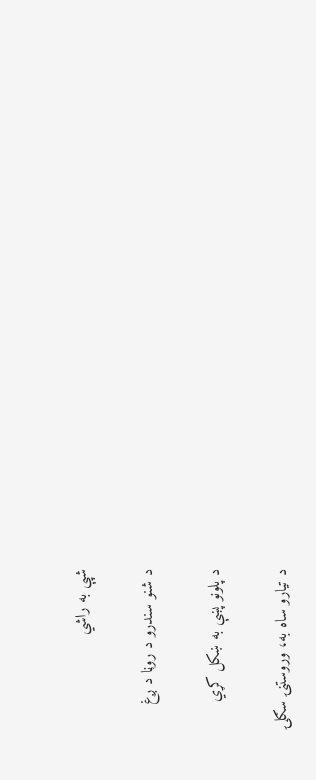شپې به راشي

د شنو سندرو د روڼا د ږغ

د پلونو پښې به ښکل کړي

د تیارو ساه به، وروستنۍ سګلۍ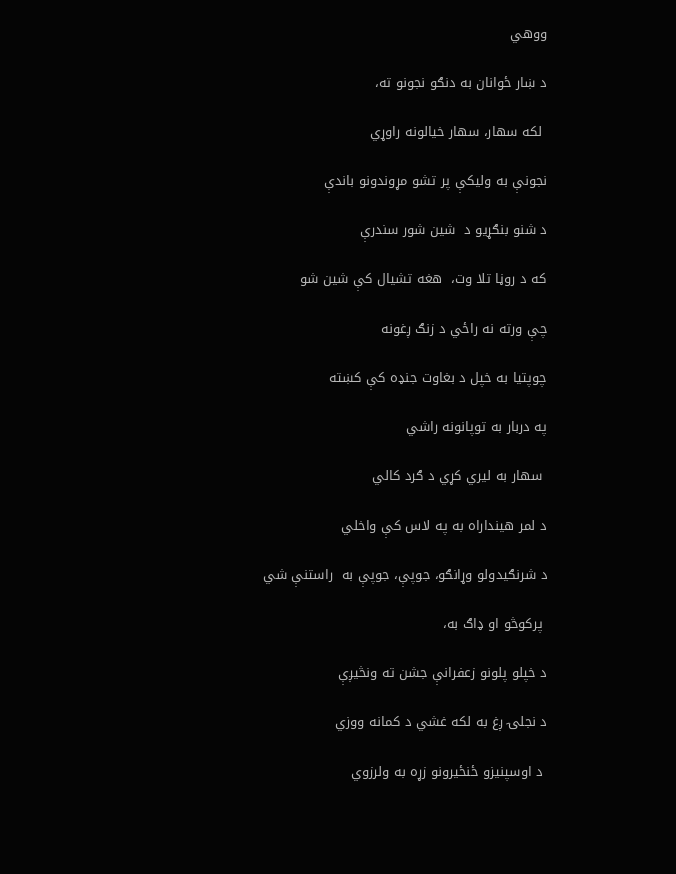ووهي

د ښار ځوانان به دنګو نجونو ته،

 لکه سهار، سهار خیالونه راوړي

نجونې به ولیکې پر تشو مړوندونو باندې

د شنو بنګړیو د  شین شور سندرې

که د روڼا تلا وت،  هغه تشیال کې شین شو

چې ورته نه راځي د زنګ ږغونه

چوپتیا به خپل د بغاوت جنډه کې کښته

په دربار به توپانونه راشي

 سهار به لیري کړي د ګرد کالي

د لمر هینداراه به په لاس کې واخلي

د شرنګیدولو وړانګو، جوپې، جوپې به  راستنې شي

 پرکوڅو او ډاګ به،

د خپلو پلونو زعفرانې جشن ته ونڅیږې

د نجلۍ ږغ به لکه غشي د کمانه ووزي

 د اوسپنیزو ځنځیرونو زړه به ولرزوي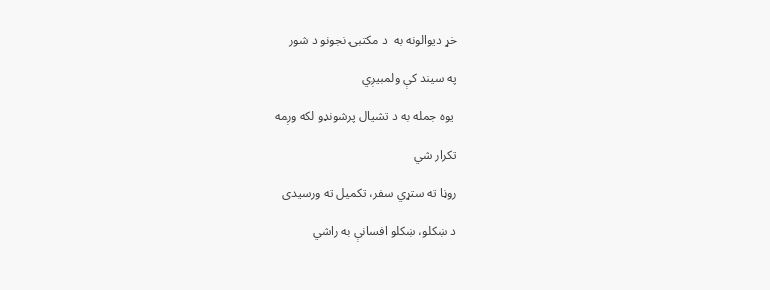خړ دیوالونه به  د مکتبۍ نجونو د شور

په سیند کې ولمبیږي

 یوه جمله به د تشیال پرشونډو لکه وږمه

تکرار شي

روڼا ته ستړي سفر، تکمیل ته ورسیدی

د ښکلو، ښکلو افسانې به راشي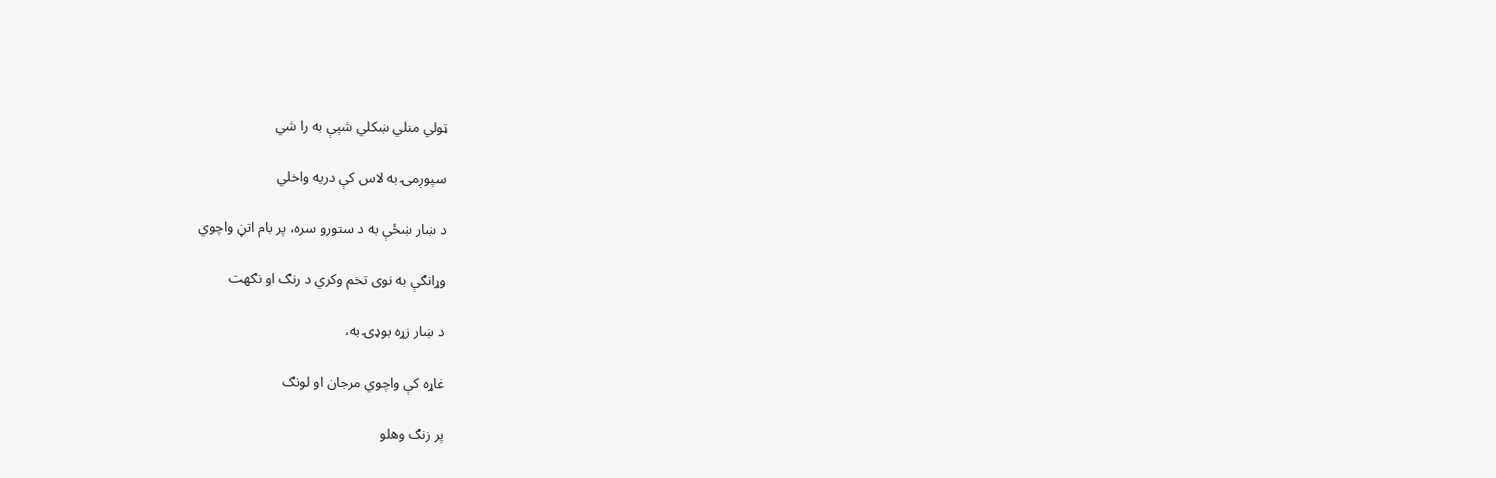ټولي منلي ښکلي شپې به را شي

سپوږمۍ به لاس کې دریه واخلي

د ښار ښځې به د ستورو سره، پر بام اتڼ واچوي

وړانګې به نوی تخم وکري د رنګ او نګهت

د ښار زړه بوډۍ به،

غاړه کې واچوي مرجان او لونګ

پر زنګ وهلو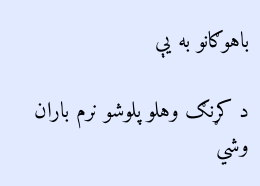باهوګانو به یې

د کړنګ وهلو پلوشو نرم باران وشي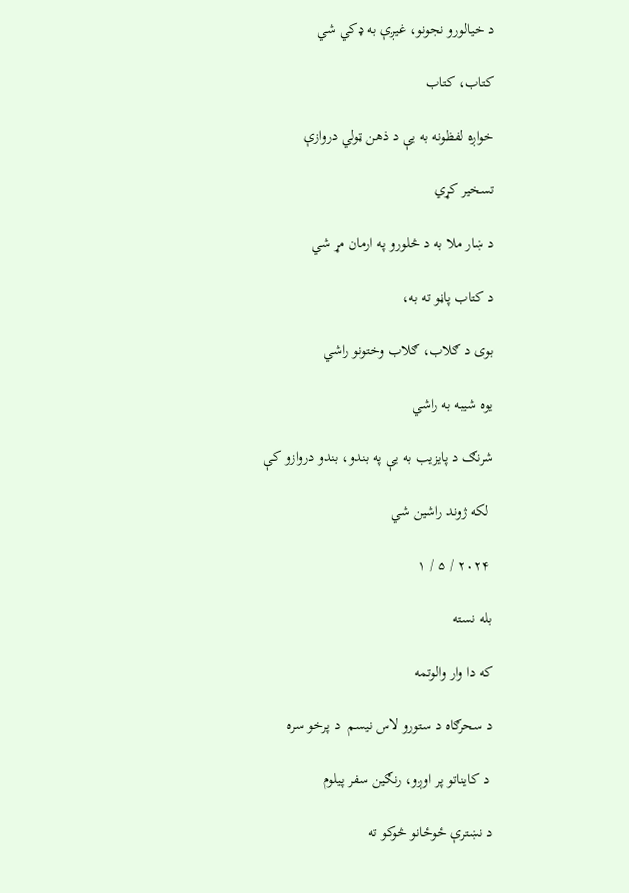د خیالورو نجونو، غیږې به ډکي شي

کتاب، کتاب

خواږه لفظونه به یې د ذهن ټولي دروازې

تسخیر کړي

د ښار ملا به د څلورو په ارمان مړ شي

د کتاب پاڼو ته به،

بوی د ګلاب، ګلاب وختونو راشي

یوه شیبه به راشي

شرنګ د پایزیب به یې په بندو، بندو دروازو کې

 لکه ژوند راشین شي

 ۲۰۲۴ / ۵ / ۱

بله نسته

که دا وار والوتمه

د سحرګاه د ستورو لاس نیسم  د پرخو سره

 د کایناتو پر اوږو، رنګین سفر پیلوم

د نښترې ځوځانو څوکو ته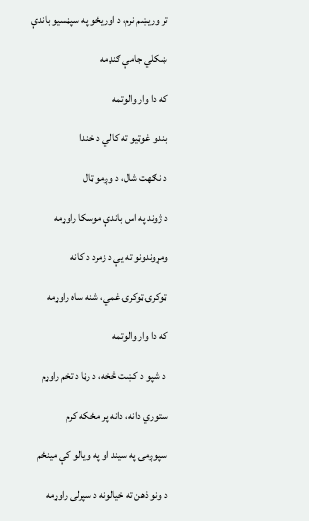تر وریښم نرم، د اوریځو په سپڼسیو باندې

ښکلي جامې ګنډمه

که دا وار والوتمه

بندو غوټیو ته کالي د خندا

د نګهت شال، د وږمو ټال

د ژوند په اس باندې موسکا راوړمه

ومړوندونو ته یې د زمرد د کانه

ټوکرۍ ټوکرۍ غمي، شنه ساه راوړمه

که دا وار والوتمه

 د شپو د کښت څخه، د رڼا د تخم راوړم

ستوري دانه، دانه پر مځکه کرم

سپوږمۍ په سیند او په ویالو کې مینځم

د ونو ذهن ته خیالونه د سپرلی راوړمه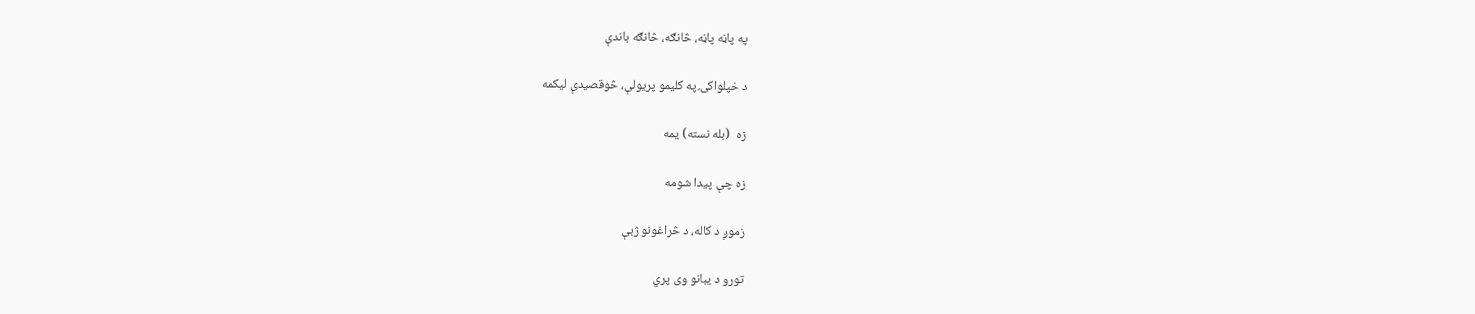په پاڼه پاڼه، څانګه، څانګه باندې

د خپلواکۍ په کلیمو پریولې، څوقصیدې لیکمه

زه  (بله نسته) یمه

زه چې پیدا شومه

زموږ د کاله، د څراغونو ژبې

تورو د یبانو وی پري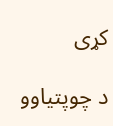کړی

د چوپتیاوو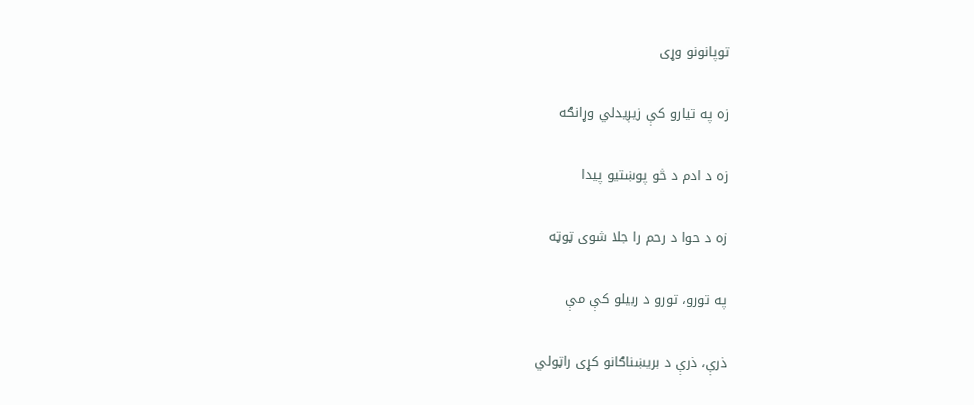توپانونو وړی

زه په تیارو کې زیږیدلي وړانګه

زه د ادم د څو پوښتيو پیدا

زه د حوا د رحم را جلا شوی ټوټه

په تورو، تورو د ربیلو کې مې

ذرې، ذرې د بریښناګانو کړی راټولي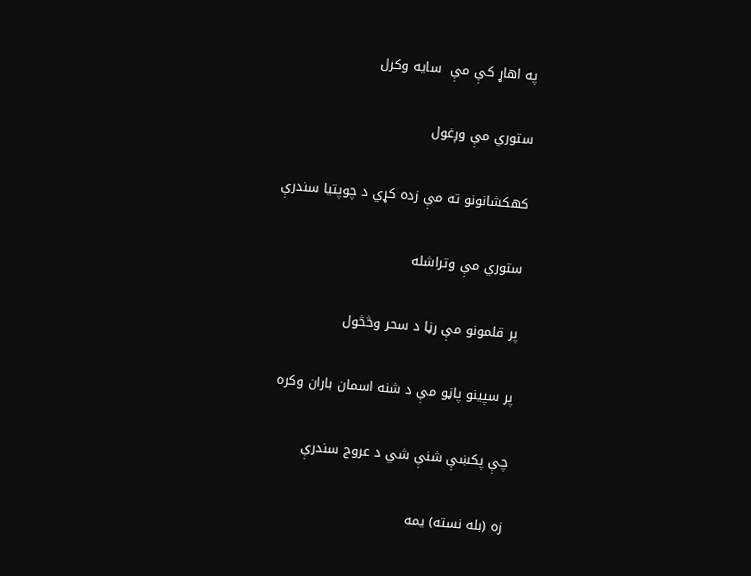په اهاړ کې مې  سایه وکرل

ستوري مې وږغول

کهکشانونو ته مې زده کړي د چوپتیا سندرې

ستوري مې وتراشله

پر قلمونو مې رڼا د سحر وڅڅول

پر سپینو پاڼو مې د شنه اسمان باران وکره

چې پکښې شنې شي د عروج سندرې

زه (بله نسته) یمه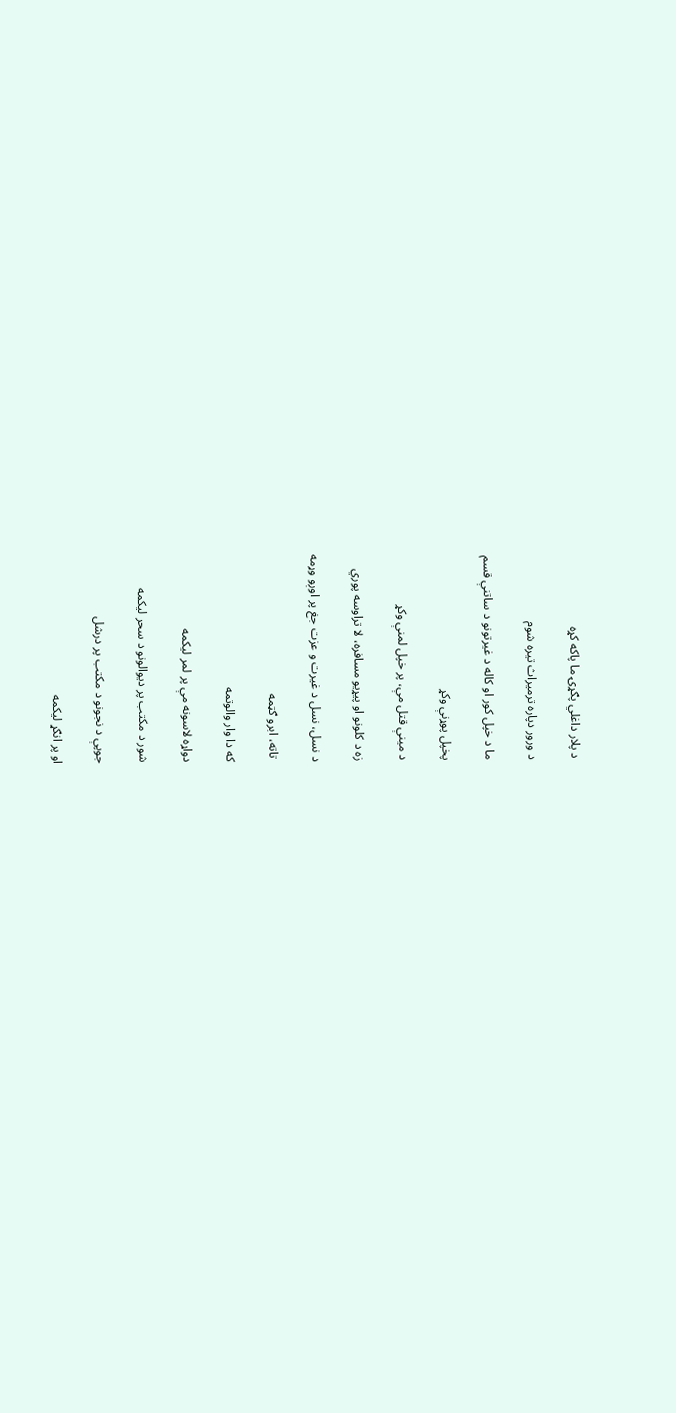د پلار داغلي پګړۍ ما پاکه کړه

د ورور دپاره ترمیراث تیره شوم

ما د خپل کور او کاله د غیرتونو د ساتنې قسم

پخپل پوړنې وکړ

د مینې قتل مې، پر خپل لمنې وکړ

زه د کلونو او پیړیو مسافره، لا تراوسه پوري

د نسل، نسل د غیرت و عزت جغ پر اوږو وړمه

 تاته، ابرو ګټمه

که دا وار والوتمه

دواړه لاسونه مې پر لمر لیکمه

شور د مکتب پر دیوالونو د سحر لیکمه

جوپې د نجونو د مکتب پر درشل

او پر انګړ لیکمه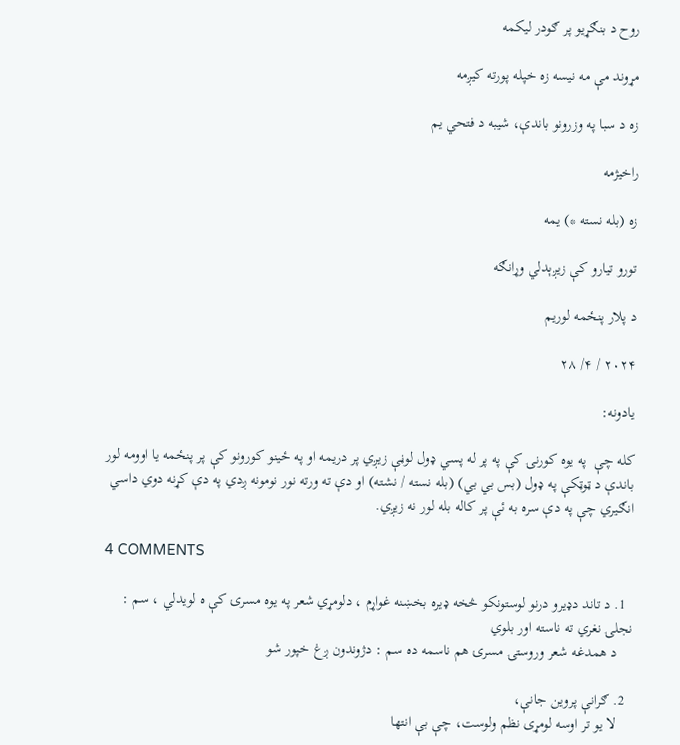روح د بنګړیو پر ګودر لیکمه

مړوند مې مه نیسه زه خپله پورته کیږمه

زه د سبا په وزرونو باندې، شیبه د فتحي یم

راخیژمه

زه (بله نسته *) یمه

تورو تیارو کې زیږېدلي وړانګه

د پلار پنځمه لوریم

۲۰۲۴ / ۴/ ۲۸

یادونه:

کله چې  په یوه کورنۍ کې په پر له پسي ډول لوڼې زیږي پر دریمه او په ځینو کورونو کې پر پنځمه یا اوومه لور باندې د ټوټکې په ډول (بس بي بي) (بله نسته / نشته) او دې ته ورته نور نومونه ږدي په دې کړنه دوي داسي انګیري چې په دې سره به ئې پر کاله بله لور نه زیږي.

4 COMMENTS

  1. د تاند دډیرو درنو لوستونکو څخه ډیره بخښنه غواړم ، دلومړي شعر په یوه مسرۍ کې ه لویدلي ، سم : نجلۍ نغري ته ناسته اور بلوي
    د همدغه شعر وروستۍ مسرۍ هم ناسمه ده سم : دژوندون ږغ خپور شو

  2. ګرانې پروين جانې،
    لا يو تر اوسه لومړی نظم ولوست، چې بې انتها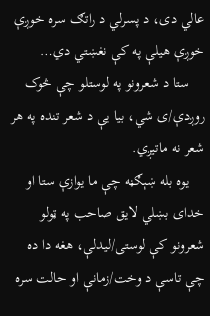عالي دی، د پسرلي د راتګ سره خوږې خوږې هيلې په کې نغښتي دي…
    ستا د شعرونو په لوستلو چې څوک روږدې/ی شي، بيا يې د شعر تنده په هر شعر نه ماتيږي.
    يوه بله ښېګڼه چې ما يوازې ستا او خدای بښلي لايق صاحب په ټولو شعرونو کې لوستی/ليدلې، هغه دا ده چې تاسې د وخت/زمانې او حالت سره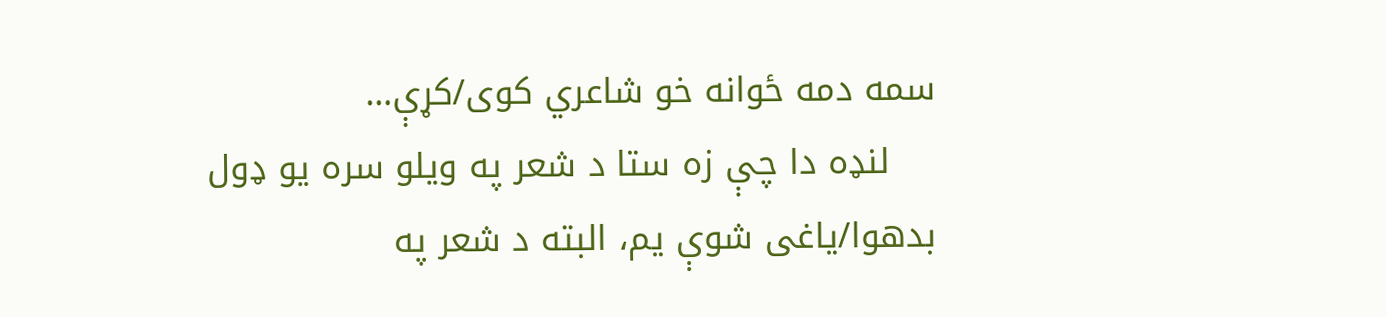سمه دمه ځوانه خو شاعري کوی/کړې…
    لنډه دا چې زه ستا د شعر په ويلو سره يو ډول بدهوا/ياغی شوې يم، البته د شعر په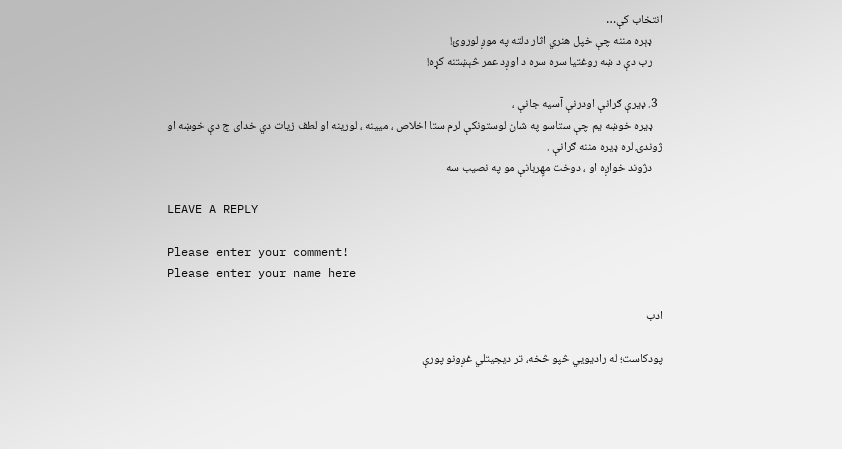انتخاب کې…
    ډېره مننه چې خپل هنري اثار دلته په موږ لوروئ!
    رب دې د ښه روغتيا سره سره د اوږد عمر څېښتنه کړه!

  3. ډیرې ګرانې اودرنې آسیه جانې ،
    ډیره خوښه یم چې ستاسو په شان لوستونکې لرم ستا اخلاص ، میینه ، لورینه او لطف زیات دي خدای ج دې خوښه او ژوندۍ لره ډیره مننه ګرانې .
    دژوند خواږه او ، دوخت مهٍربانې مو په نصیب سه

LEAVE A REPLY

Please enter your comment!
Please enter your name here

ادب

پودکاست؛ له رادیويي څپو څخه، تر دیجیتلي غږونو پورې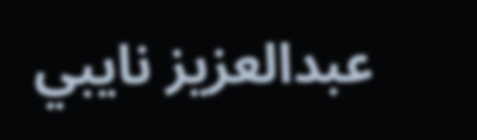عبدالعزیز نایبي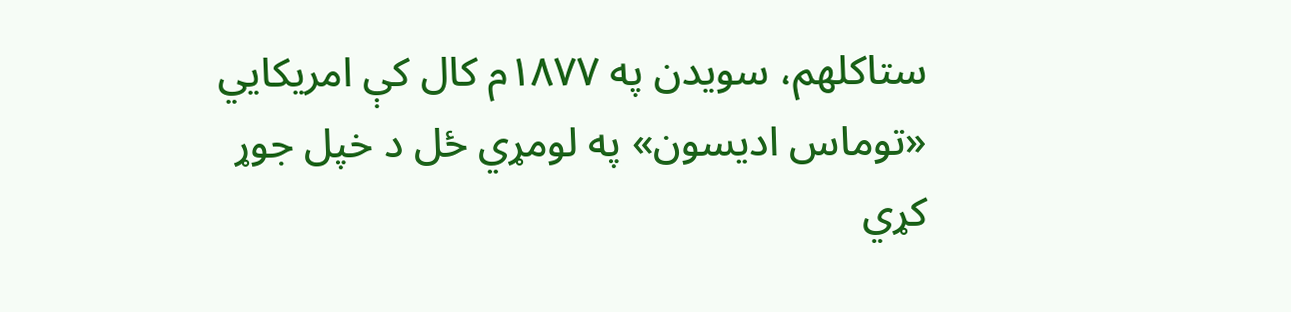ستاکلهم، سویدن په ۱۸۷۷م کال کې امریکایي «توماس ادیسون» په لومړي ځل د خپل جوړ کړي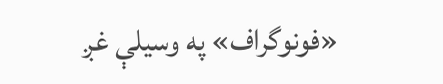«فونوگراف» په وسیلې غږ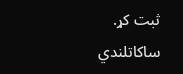ثبت کړ. ساکاتلندي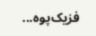فزیک‌پوه...